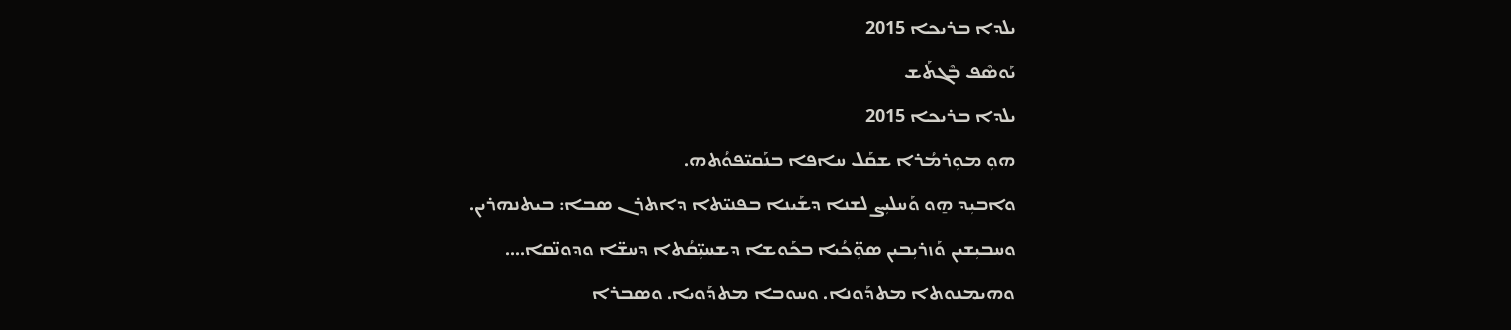ܝܠܕܐ ܒܪܝܟܐ 2015
ܝܰܘܣܶܦ ܒܶܓܬܰܫ
ܝܠܕܐ ܒܪܝܟܐ 2015
ܗܘܼ ܡܘܼܪܡܳܪܐ ܫܩܰܠ ܚܐܦܐ ܒܢܰܩܝ̈ܦܘܳܬܗ.
ܘܐܒܝܼܕ ܗ̱ܘ ܘܰܚܠܝܼܨ ܠܫܢܐ ܕܫܰܝܢܐ ܒܦܢܝ̈ܬܐ ܕܐܬܪܢ ܣܒܐ: ܒܝܬܢܗܪܝܢ.
ܘܚܒܝܼܫܝܢ ܘܰܙܪܝܼܒܝܢ ܣܘܼ̈ܟܳܝܐ ܒܟܰܘܫܐ ܕܫܚܝܼ̈ܩܳܬܐ ܕܚܫ̈ܐ ܘܕܘܢ̈ܩܐ....
ܘܗܝܡܢܘܬܐ ܡܬܕܰܘܢܐ. ܘܚܘܒܐ ܡܬܕܰܘܝܐ. ܘܣܒܪܐ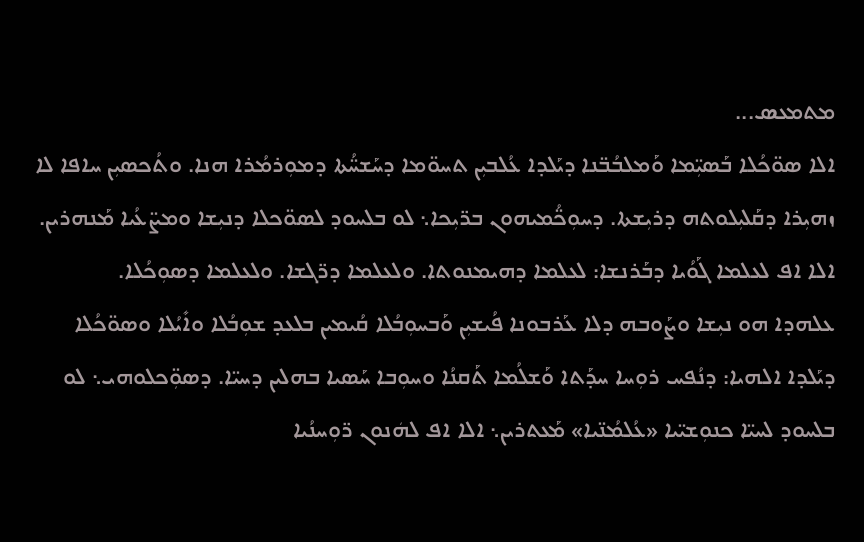ܡܬܡܥܣ...
ܐܠܐ ܣܘ̈ܟܳܠܐ ܒܰܣܝܼ̈ܡܐ ܘܰܡܠܒܳܒ̈ܢܐ ܕܝܰܠܕܐ ܥܳܠܒܝܼܢ ܬܚܘ̈ܡܐ ܕܚܰܫܚ̈ܳܬܐ ܕܡܘܼܪܡܳܪܐ ܗܢܐ. ܘܬܳܟܣܝܼܢ ܚܐܦܐ ܠܐ ܙܗܝܼܪܐ ܕܩܰܠܝܼܠܘܬܗ ܕܪܝܼܫܬܐ. ܕܚܘܼܟ̈ܳܡܝܗܘܢ ܒܪ̈ܝܼܟܐ܆ ܠܘ ܒܠܚܘܕ ܠܣܘ̈ܟܠܐ ܕܢܝܼܫܐ ܘܡܨ̈ܥܳܝܐ ܡܰܢܗܪܝܢ. ܐܠܐ ܐܦ ܠܥܠܡܐ ܓܰܘܳܝܐ ܕܒܰܪܢܫܐ: ܠܥܠܡܐ ܕܗܝܡܢܘܬܐ. ܘܠܥܠܡܐ ܕܪ̈ܓܫܐ. ܘܠܥܠܡܐ ܕܣܘܼܟܳܠܐ.
ܥܠܗܕܐ ܗܘ ܢܝܼܫܐ ܘܨܰܘܒܗ ܕܠܐ ܥܰܪܒܘܢܐ ܦܳܝܫܝܼܢ ܘܰܒܚܘܼܒܳܠܐ ܩܳܝܡܝܢ ܒܠܥܕ ܫܘܼܒܳܠܐ ܘܐܺܝܳܠܐ ܘܣܘ̈ܟܳܠܐ ܕܝܰܠܕܐ ܐܠܗܝܐ: ܕܢܳܦܚ ܪܘܼܚܐ ܚܕܰܬܐ ܘܰܫܠܳܡܐ ܬܰܩܢܳܐ ܘܚܘܼܒܐ ܚܰܣܝܐ ܒܗܠܝܢ ܕܚܝ̈ܐ. ܕܣܘܼ̈ܟܠܘܗܝ܆ ܠܘ ܒܠܚܘܕ ܠܚܝ̈ܐ ܟܢܘܼܫܝ̈ܝܐ «ܥܳܠܡܳܢ̈ܝܐ» ܡܰܥܬܪܝܢ܆ ܐܠܐ ܐܦ ܠܗܿܢܘܢ ܪ̈ܘܼܚܢܳܝܐ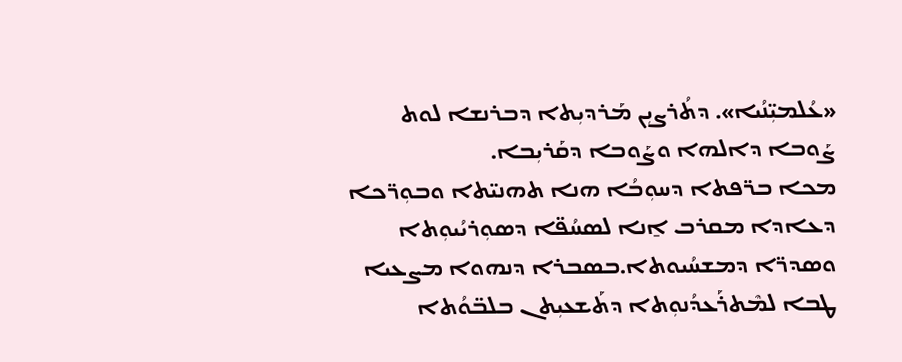«ܥܳܠܡܝܼ̈ܢܳܝܐ». ܕܬܳܪܨܝܼܢ ܡܰܪܕܝܼܬܐ ܕܒܪܢܫܐ ܠܘܬ ܨܰܘܒܐ ܕܐܠܗܐ ܘܨܰܘܒܐ ܕܩܰܪܝܼܒܐ.
ܡܟܐ ܒܪ̈ܦܬܐ ܕܚܘܼܒܳܐ ܗܢܐ ܬܗܢܝ̈ܬܐ ܘܒܘܼܪ̈ܟܐ ܕܥܐܕܐ ܡܩܪܒ ܐ̱ܢܐ ܠܣܚܳܦ̈ܐ ܕܣܘܼܪܝܳܝܘܼܬܐ ܘܣܕܪ̈ܐ ܕܡܫܚܳܝܘܬܐ.ܒܣܒܪܐ ܕܢܗܘܐ ܡܨܥܝܐ ܛܒܐ ܠܡܶܬܪܰܥܕܳܢܘܼܬܐ ܕܬܰܫܥܝܼܬܢ ܒܠܒ̈ܘܳܬܐ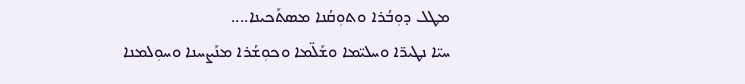ܡܛܠ ܕܘܼܒܳܪܐ ܘܬܘܼܩܳܢܐ ܡܣܬܰܟܝܢܐ....
ܚܝ̈ܐ ܢܛܝܪ̈ܐ ܘܚܠܝ̈ܡܐ ܘܫܰܠ̈ܡܐ ܘܟܘܼܫܳܪܐ ܡܢܰܨܚܢܐ ܘܚܘܼܠܡܢܐ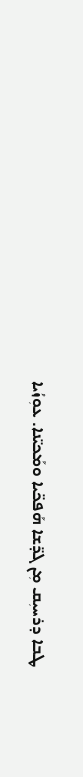ܛܒܐ ܕܪܚܝܼܩ ܡܼܢ ܓܕ̈ܫܐ ܗܰܦܟ̈ܝܐ ܘܡܰܟܝ̈ܢܐ. ܥܘܼܙܳܝܐ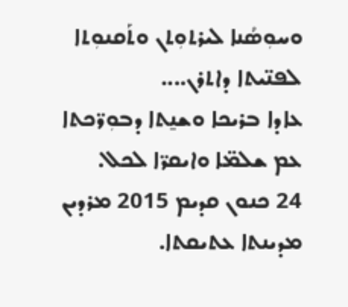ܘܚܘܼܣܳܢܐ ܠܝܪܬܘܼܬܢ ܘܬܰܩܢܘܼܬܐ ܠܦܢ̈ܝܬܐ ܕܐܬܪܢ....
ܥܐܕܐ ܒܪܝܟܐ ܘܫܢ̱ܬܐ ܕܒܘܼܪ̈ܟܬܐ ܥܡ ܫܠܡ̈ܐ ܘܐܝܩܪ̈ܐ ܠܟܠ.
24 ܟܢܘܢ ܩܕܝܡ 2015 ܡܪܕܝܢ ܡܕܝܢܬܐ ܥܬܝܩܬܐ.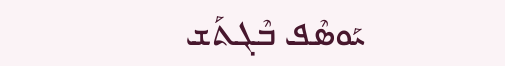ܝܰܘܣܶܦ ܒܶܓܬܰܫ